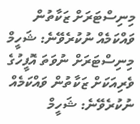މިނިސްޓަރަށް ޒަކާތުން ވައްކަމެއް ނުކުރެވޭނެ: ޝަހީމް
މިނިސްޓަރަށް ނުވަތަ އޮފީހުގެ ވެރިއަކަށް ޒަކާތުން ވައްކަމެއް ނުކުރެވޭނެ: ޝަހީމް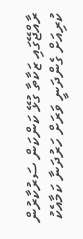ރާއްޖޭގައި ޒަކާތާ ގުޅޭ ކަންކަން ސަރުކާރުން ކުރިއަށް ގެންދަނީ ވަރަށް ހަރުދަނާ ކަމާއެކު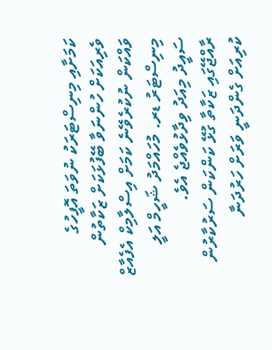ކަމަށާއި މިނިސްޓަރަކު ނުވަތަ އޮފީހުގެ ވެރިއަކަށް ހުންނަވާ ބޭފުޅަކަށް ޒަކާތުން ވައްކަން ނުކުރެވޭނެ ކަމަށް އިސްލާމިކް އެފެއާޒް މިނިސްޓަރު ޑރ. މުހައްމަދު ޝަހީމް އަލީ ސައީދު މިއަދު ވިދާޅުވެއްޖެ އެވެ.
ރާއްޖޭގައި ޒަކާތާ ގުޅޭ ކަންކަން ސަރުކާރުން ކުރިއަށް ގެންދަނީ ވަރަށް ހަރުދަނާ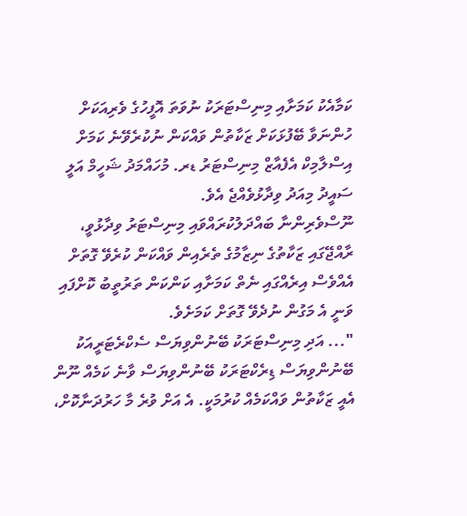ކަމާއެކު ކަމަށާއި މިނިސްޓަރަކު ނުވަތަ އޮފީހުގެ ވެރިއަކަށް ހުންނަވާ ބޭފުޅަކަށް ޒަކާތުން ވައްކަން ނުކުރެވޭނެ ކަމަށް އިސްލާމިކް އެފެއާޒް މިނިސްޓަރު ޑރ. މުހައްމަދު ޝަހީމް އަލީ ސައީދު މިއަދު ވިދާޅުވެއްޖެ އެވެ.
ނޫސްވެރިންނާ ބައްދަލުކުރައްވައި މިނިސްޓަރު ވިދާޅުވީ، ރާއްޖޭގައި ޒަކާތުގެ ނިޒާމުގެ ތެރެއިން ވައްކަން ކުރެވޭ ގޮތަށް އެއްވެސް އިރެއްގައި ނެތް ކަމަށާއި ކަންކަން ތަރުތީބު ކޮށްފައި ވަނީ އެ މަގުން ނުދެވޭ ގޮތަށް ކަމަށެވެ.
"... އަދި މިނިސްޓަރަކު ބޭނުންވިޔަސް ސެކްރެޓަރީއަކު ބޭނުންވިޔަސް ޑިރެކްޓަރަކު ބޭނުންވިޔަސް ވާނެ ކަމެއް ނޫން އެއީ ޒަކާތުން ވައްކަމެއް ކުރުމަކީ. އެ އަށް ވުރެ މާ ހަރުދަނާކޮށް،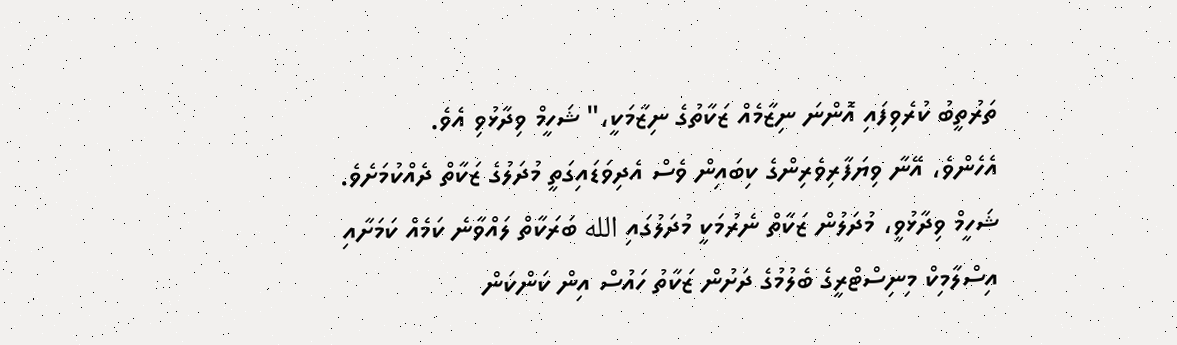ތަރުތީބު ކުރެވިފައި އޮންނަ ނިޒާމެއް ޒަކާތުގެ ނިޒާމަކީ،" ޝަހީމް ވިދާޅުވި އެވެ.
އެހެންވެ، އޭނާ ވިޔަފާރިވެރިންގެ ކިބައިން ވެސް އެދިވަޑައިގަތީ މުދަލުގެ ޒަކާތް ދެއްކުމަށެވެ. ޝަހީމް ވިދާޅުވީ، މުދަލުން ޒަކާތް ނެރުމަކީ މުދަލުގައި الله ބަރަކާތް ލައްވާނެ ކަމެއް ކަމަށާއި އިސްލާމިކް މިނިސްޓްރީގެ ބެލުމުގެ ދަށުން ޒަކާތު ހައުސް އިން ކަންކަން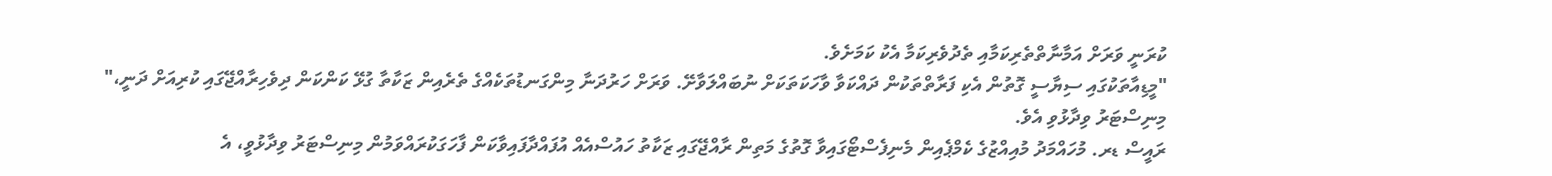ކުރަނީ ވަރަށް އަމާނާތްތެރިކަމާއި ތެދުވެރިކަމާ އެކު ކަމަށެވެ.
"މީޑިއާތަކުގައި ސިޔާސީ ގޮތުން އެކި ފަރާތްތަކުން ދައްކަވާ ވާހަކަތަކަށް ނުބައްލަވާށޭ. ވަރަށް ހަރުދަނާ މިންގަނޑުތަކެއްގެ ތެރެއިން ޒަކާތާ ގުޅޭ ކަންކަން ދިވެހިރާއްޖޭގައި ކުރިއަށް ދަނީ،" މިނިސްޓަރު ވިދާޅުވި އެވެ.
ރައީސް ޑރ. މުހައްމަދު މުއިއްޒުގެ ކެމްޕެއިން މެނިފެސްޓޯގައިވާ ގޮތުގެ މަތިން ރާއްޖޭގައި ޒަކާތު ހައުސްއެއް އުފައްދާފައިވާކަން ފާހަގަކުރައްވަމުން މިނިސްޓަރު ވިދާޅުވީ، އެ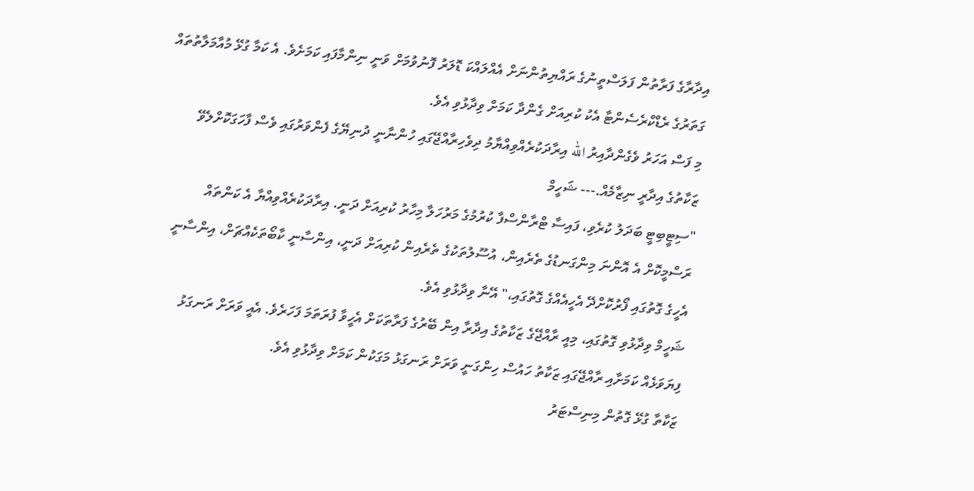އިދާރާގެ ފަރާތުން ފަލަސްތީނުގެ ރައްޔިތުންނަށް އެއްލައްކަ ޑޮލަރު ފޮނުވުމަށް ވަނީ ނިންމާފައި ކަމަށެވެ. އެ ކަމާ ގުޅޭ މުއާމަލާތުތައް ގަތަރުގެ ރެޑްކްރެސެންޓާ އެކު ކުރިއަށް ގެންދާ ކަމަށް ވިދާޅުވި އެވެ.
މި ފަސް އަހަރު ވެގެންދާއިރު الله އިރާދަކުރެއްވިއްޔާމު ދިވެހިރާއްޖޭގައި ހުންނާނީ ދުނިޔޭގެ ފެންވަރުގައި ވެސް ފާހަގަކޮށްލެވޭ ޒަކާތުގެ އިދާރީ ނިޒާމެއް.--- ޝަހީމް
"ސިޓީބިޓީ ބަދަލު ކުރެވި، ފައިސާ ޓްރާންސްފާ ކުރުމުގެ މަރުހަލާ މިހާރު ކުރިއަށް ދަނީ. އިރާދަކުރެއްވިއްޔާ އެ ކަންތައް ރަސްމީކޮށް އެ އޮންނަ މިންގަނޑުގެ ތެރެއިން، އުސޫލުތަކުގެ ތެރެއިން ކުރިއަށް ދަނީ، އިންސާނީ ކާބޯތަކެއްޗަށް، އިންސާނީ އެހީގެ ގޮތުގައި ފޯރުކޮށްދޭ އެހީއެއްގެ ގޮތުގައި،" އޭނާ ވިދާޅުވި އެވެ.
ޝަހީމް ވިދާޅުވި ގޮތުގައި، މިއީ ރާއްޖޭގެ ޒަކާތުގެ އިދާރާ އިން ބޭރުގެ ފަރާތަކަށް އެހީވާ ފުރަތަމަ ފަހަރެވެ. އެއީ ވަރަށް ރަނގަޅު ފިޔަވަޅެއް ކަމަށާއި ރާއްޖޭގައި ޒަކާތު ހައުސް ހިންގަނީ ވަރަށް ރަނގަޅު މަގަކުން ކަމަށް ވިދާޅުވި އެވެ.
ޒަކާތާ ގުޅޭ ގޮތުން މިނިސްޓަރު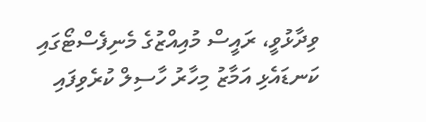ވިދާޅުވީ، ރައީސް މުއިއްޒުގެ މެނިފެސްޓޯގައި ކަނޑައެޅި އަމާޒު މިހާރު ހާސިލް ކުރެވިފައި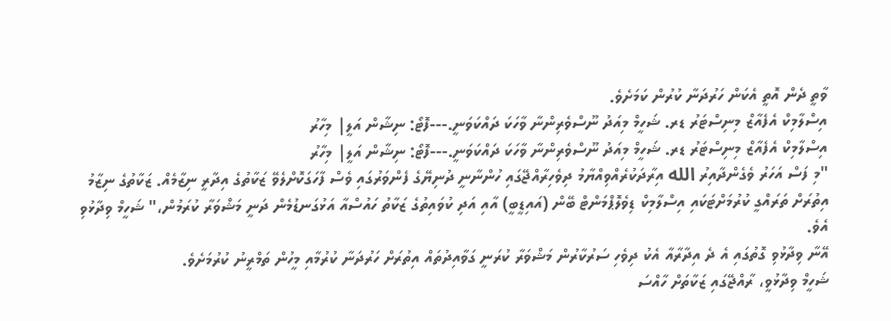ވާތީ ދެން އޮތީ އެކަން ހަރުދަނާ ކުރުން ކަމަށެވެ.
އިސްލާމިކް އެފެއާޒް މިނިސްޓަރު ޑރ. ޝަހީމް މިއަދު ނޫސްވެރިންނާ ވާހަކަ ދައްކަވަނީ.---ފޮޓޯ: ނިޝާން އަލީ| މިހާރު
އިސްލާމިކް އެފެއާޒް މިނިސްޓަރު ޑރ. ޝަހީމް މިއަދު ނޫސްވެރިންނާ ވާހަކަ ދައްކަވަނީ.---ފޮޓޯ: ނިޝާން އަލީ| މިހާރު
"މި ފަސް އަހަރު ވެގެންދާއިރު الله އިރާދަކުރެއްވިއްޔާމު ދިވެހިރާއްޖޭގައި ހުންނާނީ ދުނިޔޭގެ ފެންވަރުގައި ވެސް ފާހަގަކޮށްލެވޭ ޒަކާތުގެ އިދާރީ ނިޒާމެއް. ޒަކާތުގެ ނިޒާމު އިތުރަށް ތަރައްގީ ކުރުމަށްޓަކައި އިސްލާމިކް ޑިވެލޮޕްމަންޓް ބޭން (އައިޑީބީ) އާއި އަދި ކުވައިތުގެ ޒަކާތު ހައުސްއާ އަޅުގަނޑުމެން ދަނީ މަޝްވަރާ ކުރަމުން،" ޝަހީމް ވިދާޅުވި އެވެ.
އޭނާ ވިދާޅުވި ގޮތުގައި އެ ދެ އިދާރާއާ އެކު ދިވެހި ސަރުކާރުން މަޝްވަރާ ކުރަނީ ގަވާއިދުތައް އިތުރަށް ހަރުދަނާ ކުރުމާއި މީހުން ތަމްރީނު ކުރުމަށެވެ.
ޝަހީމް ވިދާޅުވީ، ރާއްޖޭގައި ޒަކާތަށް ހާއްސަ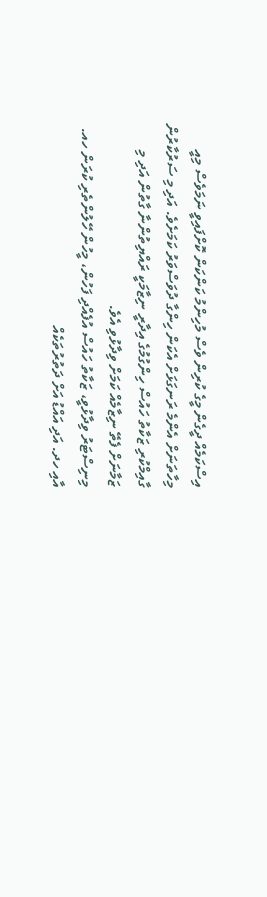އިސްކަމެއް ދީގެން މީގެ ކުރިން ވެސް މުހިންމު ކަންކަން ކޮށްފައިވީ ނަމަވެސް މިއީ މިހާތަނަށް އެންމެ ރަނގަޅަށް އެކަން ހިންގާ ދުވަސްވަރު ކަމަށެވެ. އަދި މި ސަރުކާރުން ގާއިމްކުރި ޒަކާތު ހައުސް ހިންގުމުގެ އިދާރީ ނިޒާމަކީ ރައްޔިތުންނާ ގާތުން އަދި މި ޒަމާނަށް ފެތޭ ނިޒާމެއް ކަމަށް ވިދާޅުވި އެވެ.
މިނިސްޓަރު ވިދާޅުވީ، ޒަކާތު ހައުސް އުފެއްދި ފަހުން، މީހުން ހޭލުންތެރި ކުރަން ހއ. އާއި ހދ. އަދި އައްޑު އަށް ދަތުރުތަކެއް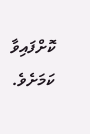ކޮށްފައިވާ ކަމަށެވެ.